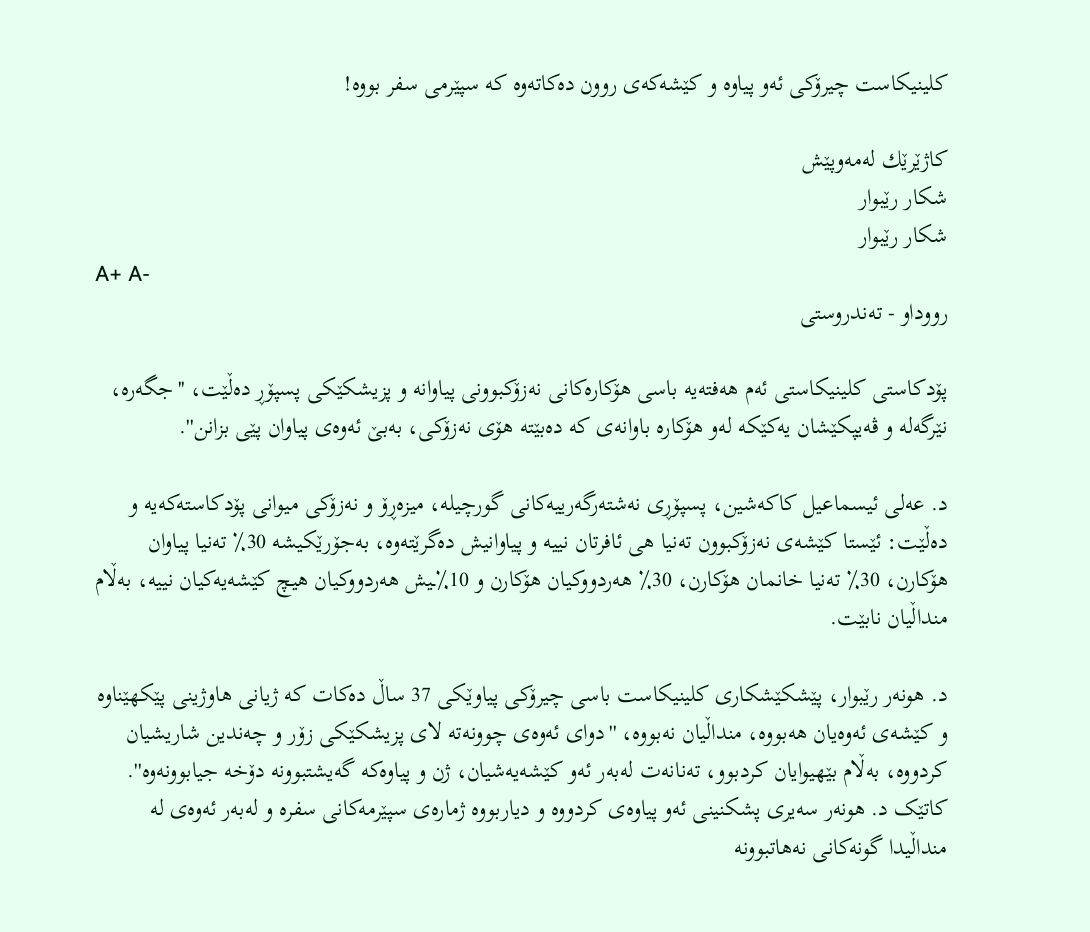کلینیکاست چیرۆکی ئەو پیاوە و کێشەکەی روون دەکاتەوە کە سپێرمی سفر بووە!

كاژێرێك له‌مه‌وپێش
شکار رێبوار
شکار رێبوار
A+ A-
رووداو - تەندروستی

پۆدکاستی کلینیکاستی ئەم هەفتەیە باسی هۆکارەکانی نەزۆکبوونی پیاوانە و پزیشکێکی پسپۆڕ دەڵێت، ''جگەرە، نێرگەلە و ڤەیپکێشان یەکێکە لەو هۆکارە باوانەی کە دەبێتە هۆی نەزۆکی، بەبێ ئەوەی پیاوان پێی بزانن''.

د. عەلی ئیسماعیل کاکەشین، پسپۆڕی نەشتەرگەرییەکانی گورچیلە، میزەڕۆ و نەزۆکی میوانی پۆدکاستەکەیە و دەڵێت: ئێستا کێشەی نەزۆکبوون تەنیا هی ئافرتان نییە و پیاوانیش دەگرێتەوە، بەجۆرێکیشە 30٪ تەنیا پیاوان هۆکارن، 30٪ تەنیا خانمان هۆکارن، 30٪ هەردووکیان هۆکارن و 10٪ـیش هەردووکیان هیچ کێشەیەکیان نییە، بەڵام منداڵیان نابێت.

د. هونەر رێبوار، پێشکێشکاری کلینیکاست باسی چیرۆکی پیاوێکی 37 ساڵ دەکات کە ژیانی هاوژینی پێکهێناوە و کێشەی ئەوەیان هەبووە، منداڵیان نەبووە، ''دوای ئەوەی چوونەتە لای پزیشکێکی زۆر و چەندین شاریشیان کردووە، بەڵام بێهیوایان کردبوو، تەنانەت لەبەر ئەو کێشەیەشیان، ژن و پیاوەکە گەیشتبوونە دۆخە جیابوونەوە''. کاتێک د. هونەر سەیری پشکنینی ئەو پیاوەی کردووە و دیاربووە ژمارەی سپێرمەکانی سفرە و لەبەر ئەوەی لە منداڵیدا گونەکانی نەهاتبوونە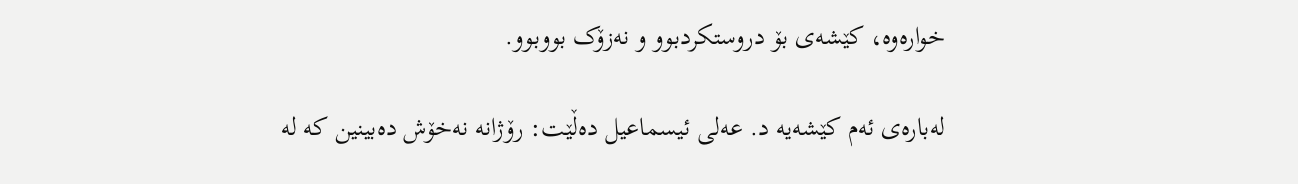خوارەوە، کێشەی بۆ دروستکردبوو و نەزۆک بووبوو.

لەبارەی ئەم کێشەیە د. عەلی ئیسماعیل دەڵێت: رۆژانە نەخۆش دەبینین کە لە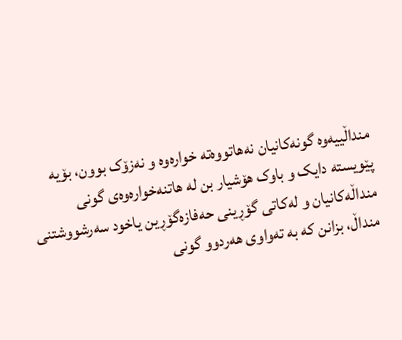منداڵییەوە گونەکانیان نەهاتووەتە خوارەوە و نەزۆک بوون، بۆیە پێویستە دایک و باوک هۆشیار بن لە هاتنەخوارەوەی گونی منداڵەکانیان و لەکاتی گۆڕینی حەفازەگۆڕین یاخود سەرشووشتنی منداڵ، بزانن کە بە تەواوی هەردوو گونی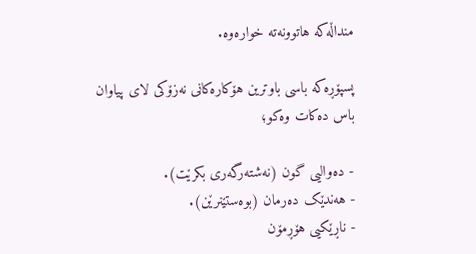منداڵەکە هاتوونەتە خوارەوە.

پسپۆڕەکە باسی باوترین هۆکارەکانی نەزۆکی لای پیاوان باس دەکات وەکو؛

- دەوالیی گون (نەشتەرگەری بکرێت).
- هەندێک دەرمان (بوەستێنرێن).
- ناڕێکیی هۆڕمۆن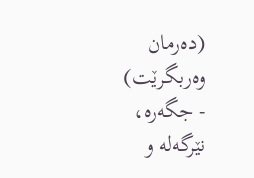(دەرمان وەربگرێت)
- جگەرە، نێرگەلە و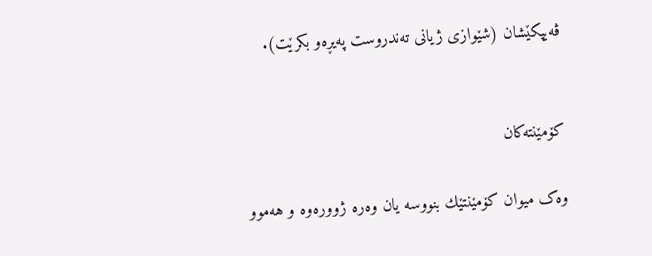ڤەیپکێشان (شێوازی ژیانی تەندروست پەیڕەو بکرێت).


کۆمێنتەکان

وەک میوان کۆمێنتێك بنووسە یان وەرە ژوورەوە و هه‌موو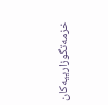خزمەتگوزارییەکان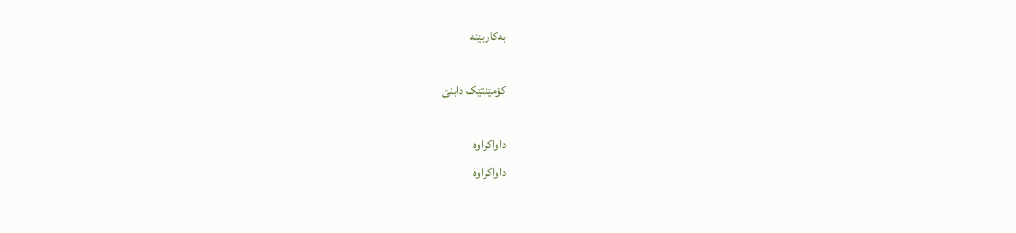به‌كاربێنه‌

کۆمێنتێک دابنێ

داواکراوە
داواکراوە